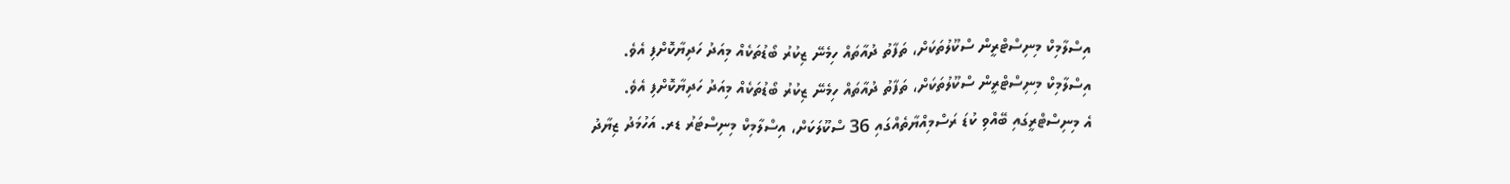އިސްލާމިކް މިނިސްޓްރީން ސްކޫލުތަކަށް، ތަފާތު ދުއާތައް ހިމެނޭ ޒިކުރު ބޯޑުތަކެއް މިއަދު ހަދިޔާކޮށްފި އެވެ.
އިސްލާމިކް މިނިސްޓްރީން ސްކޫލުތަކަށް، ތަފާތު ދުއާތައް ހިމެނޭ ޒިކުރު ބޯޑުތަކެއް މިއަދު ހަދިޔާކޮށްފި އެވެ.
އެ މިނިސްޓްރީގައި ބޭއްވި ކުޑަ ރަސްމިއްޔާތެއްގައި 36 ސްކޫލަކަށް، އިސްލާމިކް މިނިސްޓަރު ޑރ. އަހުމަދު ޒިޔާދު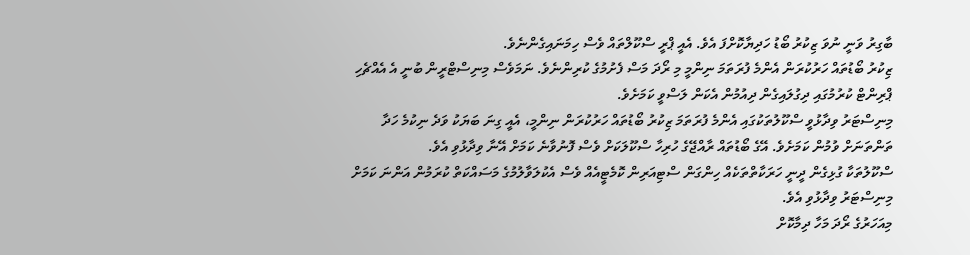ބާގިރު ވަނީ ނުވަ ޒިކުރު ބޯޑު ހަދިޔާކޮށްފަ އެވެ. އެއީ ޕްރީ ސްކޫލްތައް ވެސް ހިމަނައިގެންނެވެ.
ޒިކުރު ބޯޑުތައް ހަރުކުރަން އެންމެ ފުރަތަމަ ނިންމީ މި ރޯދަ މަސް ފެށުމުގެ ކުރިންނެވެ. ނަމަވެސް މިނިސްޓްރީން ބުނީ އެ އެއްޗެހި ޕްރިންޓް ކުރުމުގައި ދިގުލައިގެން ދިއުމުން އެކަން ލަސްވީ ކަމަށެވެ.
މިނިސްޓަރު ވިދާޅުވީ ސްކޫލުތަކުގައި އެންމެ ފުރަތަމަ ޒިކުރު ބޯޑުތައް ހަރުކުރަން ނިންމީ، އެއީ ގިނަ ބަޔަކު ވަދެ ނިކުމެ ހަދާ ތަންތަނަށް ވުމުން ކަމަށެވެ. އޭގެ ބޯޑުތައް ރާއްޖޭގެ ހުރިހާ ސްކޫލަކަށް ވެސް ފޮނުވާނެ ކަމަށް އޭނާ ވިދާޅުވި އެވެ.
ސްކޫލުތަކާ ގުޅިގެން ދީނީ ހަރަކާތްތަކެއް ހިންގަން ސްޓިއަރިން ކޮމެޓީއެއް ވެސް އެކުލަވާލުމުގެ މަސައްކަތް ކުރަމުން އަންނަ ކަމަށް މިނިސްޓަރު ވިދާޅުވި އެވެ.
މިއަހަރުގެ ރޯދަ މަހާ ދިމާކޮށް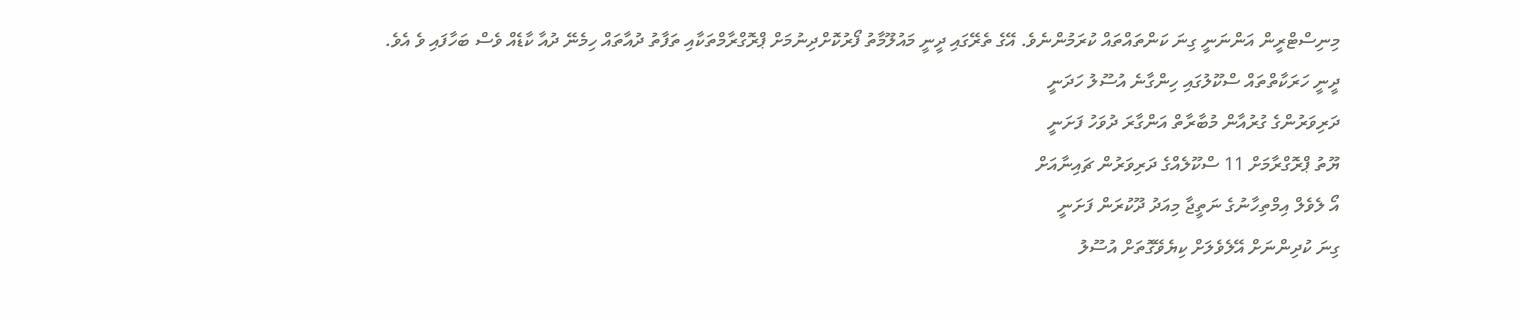މިނިސްޓްރީން އަންނަނީ ގިނަ ކަންތައްތައް ކުރަމުންނެވެ. އޭގެ ތެރޭގައި ދީނީ މައުލޫމާތު ފޯރުކޮށްދިނުމަށް ޕްރޮގްރާމްތަކާއި ތަފާތު ދުއާތައް ހިމެނޭ ދުއާ ކާޑެއް ވެސް ބަހާފައި ވެ އެވެ.
ދީނީ ހަރަކާތްތައް ސްކޫލުގައި ހިންގާނެ އުސޫލު ހަދަނީ
ދަރިވަރުންގެ ގުރުއާން މުބާރާތް އަންގާރަ ދުވަހު ފަށަނީ
ޔޫތު ޕްރޮގްރާމަށް 11 ސްކޫލެއްގެ ދަރިވަރުން ޗައިނާއަށް
އޯ ލެވެލް އިމްތިހާނުގެ ނަތީޖާ މިއަދު ދޫކުރަން ފަށަނީ
ގިނަ ކުދިންނަށް އޭލެވެލަށް ކިޔެވޭގޮތަށް އުސޫލު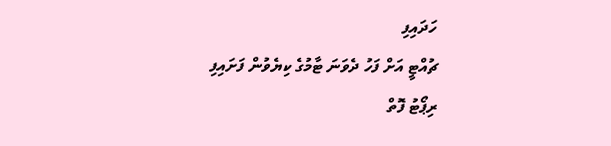ހަދައިފި
ޗުއްޓީ އަށް ފަހު ދެވަނަ ޓާމުގެ ކިޔެވުން ފަށައިފި
ރިޕޯޓު ފޮތް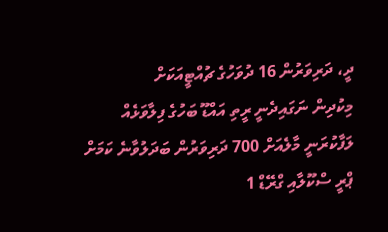ދީ، ދަރިވަރުން 16 ދުވަހުގެ ޗުއްޓީއަކަށް
މިކުދިން ނަގައިދެނީ ރީތި އައްޑޫ ބަހުގެ ފިލާވަޅެއް
ލަފާކުރަނީ މާލެއަށް 700 ދަރިވަރުން ބަދަލުވާނެ ކަމަށް
ޕްރީ ސްކޫލާއި ގްރޭޑް 1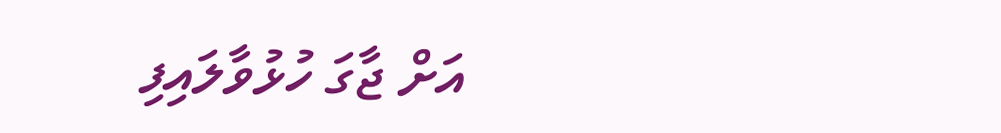އަށް ޖާގަ ހުޅުވާލައިފި